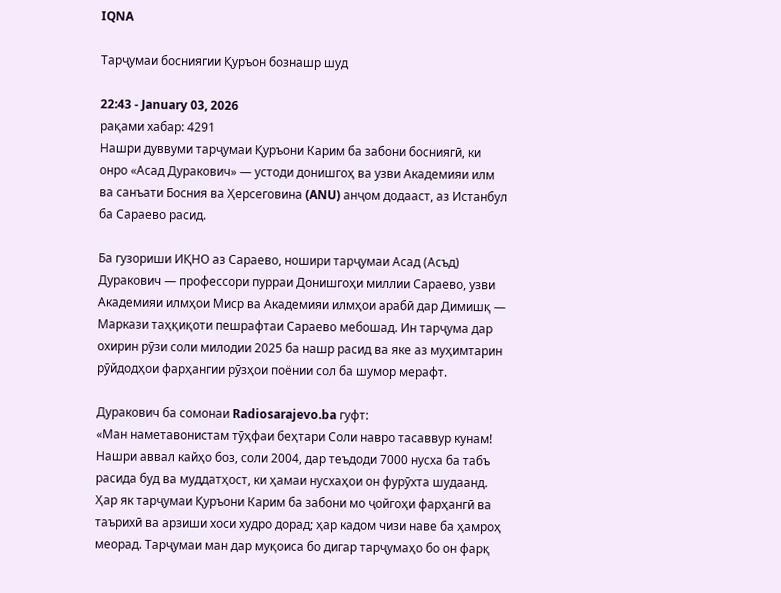IQNA

Тарҷумаи босниягии Қуръон бознашр шуд

22:43 - January 03, 2026
рақами хабар: 4291
Нашри дуввуми тарҷумаи Қуръони Карим ба забони босниягӣ, ки онро «Асад Дуракович» — устоди донишгоҳ ва узви Академияи илм ва санъати Босния ва Ҳерсеговина (ANU) анҷом додааст, аз Истанбул ба Сараево расид.

Ба гузориши ИҚНО аз Сараево, ношири тарҷумаи Асад (Асъд) Дуракович — профессори пурраи Донишгоҳи миллии Сараево, узви Академияи илмҳои Миср ва Академияи илмҳои арабӣ дар Димишқ — Маркази таҳқиқоти пешрафтаи Сараево мебошад. Ин тарҷума дар охирин рӯзи соли милодии 2025 ба нашр расид ва яке аз муҳимтарин рӯйдодҳои фарҳангии рӯзҳои поёнии сол ба шумор мерафт.

Дуракович ба сомонаи Radiosarajevo.ba гуфт:
«Ман наметавонистам тӯҳфаи беҳтари Соли навро тасаввур кунам! Нашри аввал кайҳо боз, соли 2004, дар теъдоди 7000 нусха ба табъ расида буд ва муддатҳост, ки ҳамаи нусхаҳои он фурӯхта шудаанд. Ҳар як тарҷумаи Қуръони Карим ба забони мо ҷойгоҳи фарҳангӣ ва таърихӣ ва арзиши хоси худро дорад; ҳар кадом чизи наве ба ҳамроҳ меорад. Тарҷумаи ман дар муқоиса бо дигар тарҷумаҳо бо он фарқ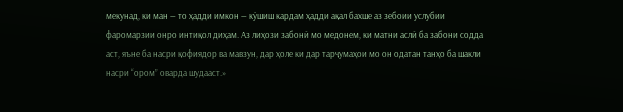мекунад, ки ман — то ҳадди имкон — кӯшиш кардам ҳадди ақал бахше аз зебоии услубии фаромарзии онро интиқол диҳам. Аз лиҳози забонӣ мо медонем, ки матни аслӣ ба забони содда аст, яъне ба насри қофиядор ва мавзун, дар ҳоле ки дар тарҷумаҳои мо он одатан танҳо ба шакли насри “ором” оварда шудааст.»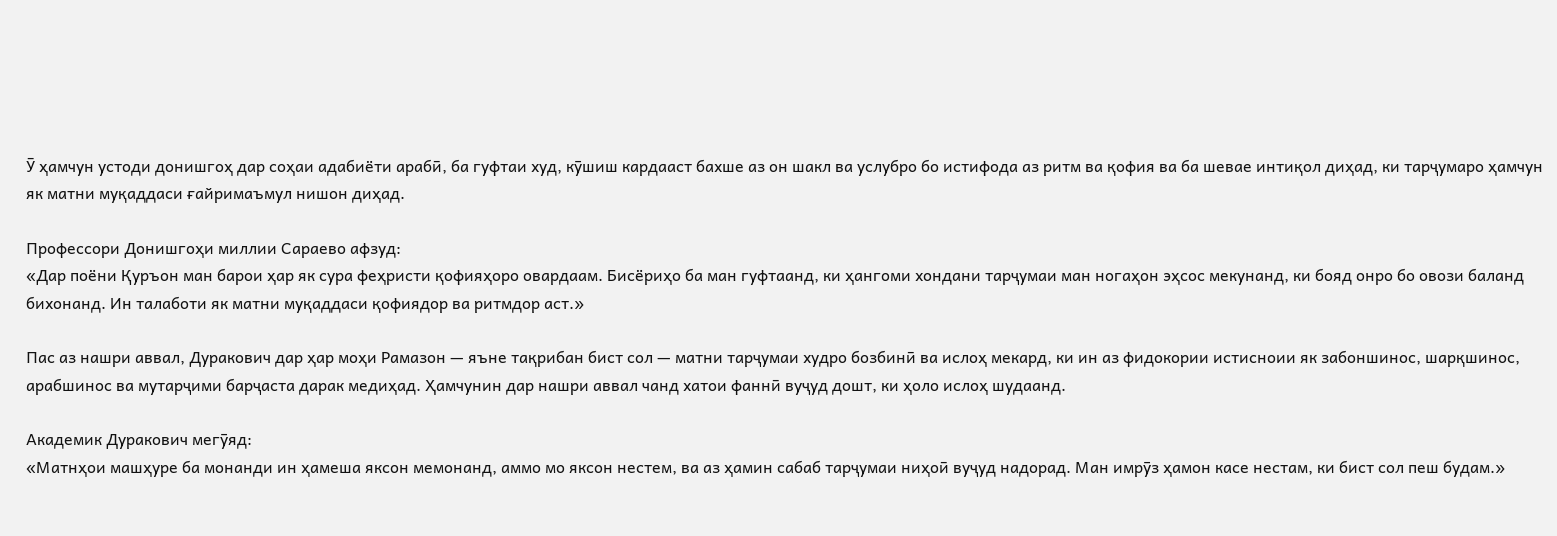Ӯ ҳамчун устоди донишгоҳ дар соҳаи адабиёти арабӣ, ба гуфтаи худ, кӯшиш кардааст бахше аз он шакл ва услубро бо истифода аз ритм ва қофия ва ба шевае интиқол диҳад, ки тарҷумаро ҳамчун як матни муқаддаси ғайримаъмул нишон диҳад.

Профессори Донишгоҳи миллии Сараево афзуд:
«Дар поёни Қуръон ман барои ҳар як сура феҳристи қофияҳоро овардаам. Бисёриҳо ба ман гуфтаанд, ки ҳангоми хондани тарҷумаи ман ногаҳон эҳсос мекунанд, ки бояд онро бо овози баланд бихонанд. Ин талаботи як матни муқаддаси қофиядор ва ритмдор аст.»

Пас аз нашри аввал, Дуракович дар ҳар моҳи Рамазон — яъне тақрибан бист сол — матни тарҷумаи худро бозбинӣ ва ислоҳ мекард, ки ин аз фидокории истисноии як забоншинос, шарқшинос, арабшинос ва мутарҷими барҷаста дарак медиҳад. Ҳамчунин дар нашри аввал чанд хатои фаннӣ вуҷуд дошт, ки ҳоло ислоҳ шудаанд.

Академик Дуракович мегӯяд:
«Матнҳои машҳуре ба монанди ин ҳамеша яксон мемонанд, аммо мо яксон нестем, ва аз ҳамин сабаб тарҷумаи ниҳоӣ вуҷуд надорад. Ман имрӯз ҳамон касе нестам, ки бист сол пеш будам.»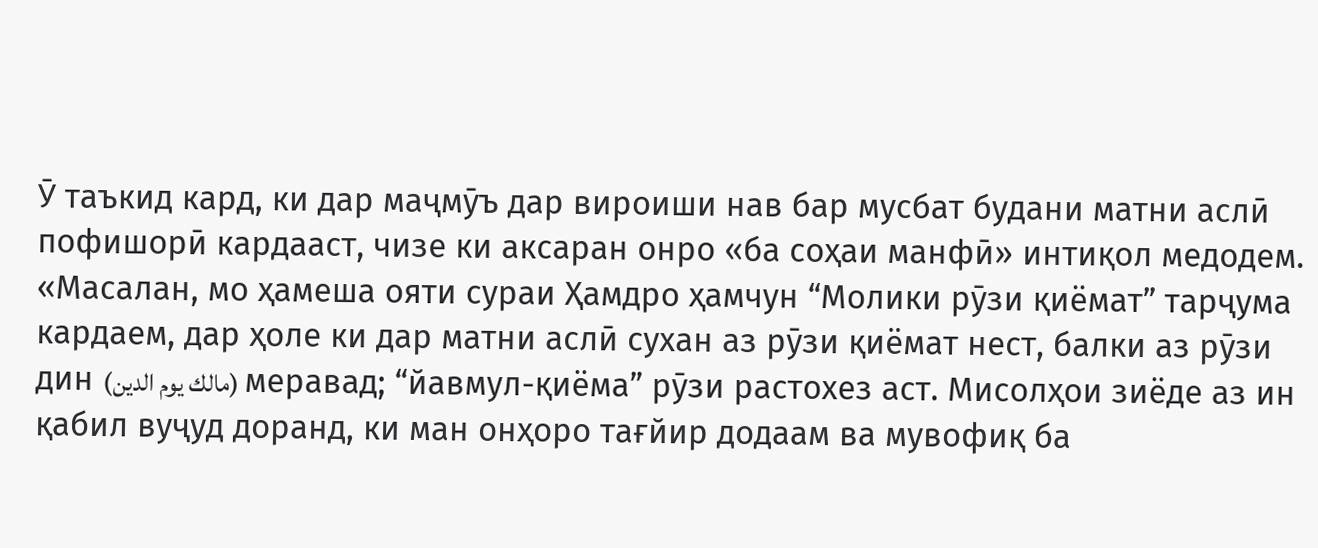Ӯ таъкид кард, ки дар маҷмӯъ дар вироиши нав бар мусбат будани матни аслӣ пофишорӣ кардааст, чизе ки аксаран онро «ба соҳаи манфӣ» интиқол медодем.
«Масалан, мо ҳамеша ояти сураи Ҳамдро ҳамчун “Молики рӯзи қиёмат” тарҷума кардаем, дар ҳоле ки дар матни аслӣ сухан аз рӯзи қиёмат нест, балки аз рӯзи дин (مالك یوم الدین) меравад; “йавмул-қиёма” рӯзи растохез аст. Мисолҳои зиёде аз ин қабил вуҷуд доранд, ки ман онҳоро тағйир додаам ва мувофиқ ба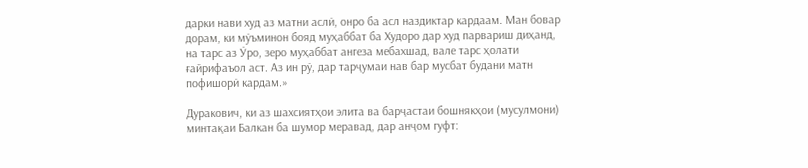дарки нави худ аз матни аслӣ, онро ба асл наздиктар кардаам. Ман бовар дорам, ки мӯъминон бояд муҳаббат ба Худоро дар худ парвариш диҳанд, на тарс аз Ӯро, зеро муҳаббат ангеза мебахшад, вале тарс ҳолати ғайрифаъол аст. Аз ин рӯ, дар тарҷумаи нав бар мусбат будани матн пофишорӣ кардам.»

Дуракович, ки аз шахсиятҳои элита ва барҷастаи бошнякҳои (мусулмони) минтақаи Балкан ба шумор меравад, дар анҷом гуфт: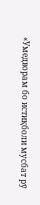«Умедворам бо истиқболи мусбат рӯ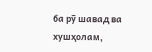ба рӯ шавад ва хушҳолам,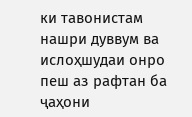ки тавонистам нашри дуввум ва ислоҳшудаи онро пеш аз рафтан ба ҷаҳони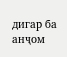дигар ба анҷом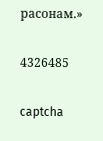расонам.»

4326485

captcha